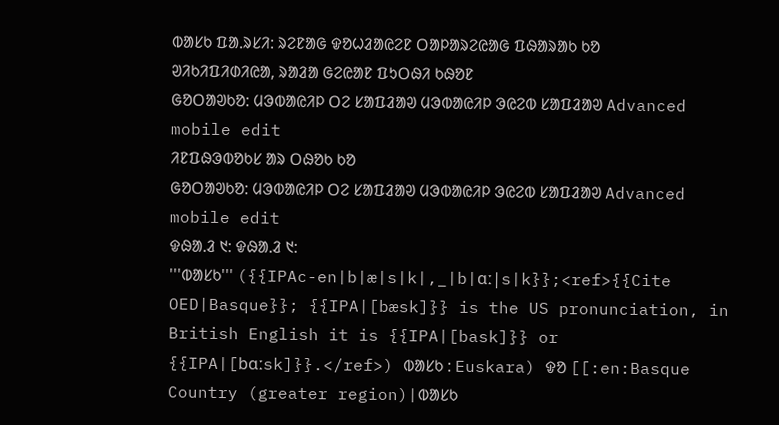ᱵᱟᱥᱠ ᱯᱟᱹᱨᱥᱤ: ᱨᱮᱱᱟᱜ ᱫᱚᱦᱲᱟᱭᱮᱱ ᱛᱟᱞᱟᱨᱮᱭᱟᱜ ᱯᱷᱟᱨᱟᱠ ᱠᱚ
ᱣᱤᱠᱤᱯᱤᱰᱤᱭᱟ, ᱨᱟᱲᱟ ᱜᱮᱭᱟᱱ ᱯᱩᱛᱷᱤ ᱠᱷᱚᱱ
ᱜᱚᱛᱟᱣᱠᱚ: ᱢᱳᱵᱟᱭᱤᱞ ᱛᱮ ᱥᱟᱯᱲᱟᱣ ᱢᱳᱵᱟᱭᱤᱞ ᱳᱭᱮᱵ ᱥᱟᱯᱲᱟᱣ Advanced mobile edit
ᱤᱱᱯᱷᱳᱵᱚᱠᱥ ᱟᱨ ᱛᱷᱚᱠ ᱠᱚ
ᱜᱚᱛᱟᱣᱠᱚ: ᱢᱳᱵᱟᱭᱤᱞ ᱛᱮ ᱥᱟᱯᱲᱟᱣ ᱢᱳᱵᱟᱭᱤᱞ ᱳᱭᱮᱵ ᱥᱟᱯᱲᱟᱣ Advanced mobile edit
ᱫᱷᱟᱹᱲ ᱑: ᱫᱷᱟᱹᱲ ᱑:
'''ᱵᱟᱥᱠ''' ({{IPAc-en|b|æ|s|k|,_|b|ɑː|s|k}};<ref>{{Cite OED|Basque}}; {{IPA|[bæsk]}} is the US pronunciation, in British English it is {{IPA|[bask]}} or {{IPA|[bɑːsk]}}.</ref>) ᱵᱟᱥᱠ : Euskara) ᱫᱚ [[:en:Basque Country (greater region)|ᱵᱟᱥᱠ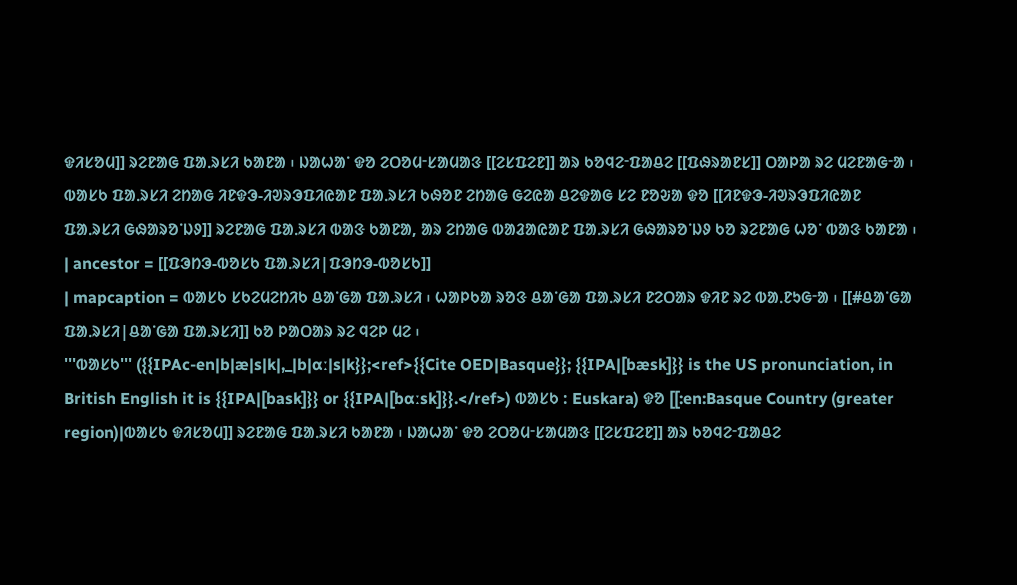ᱫᱤᱥᱚᱢ]] ᱨᱮᱱᱟᱜ ᱯᱟᱹᱨᱥᱤ ᱠᱟᱱᱟ ᱾ ᱡᱟᱦᱟᱸ ᱫᱚ ᱮᱛᱚᱢᱼᱥᱟᱢᱟᱝ [[ᱮᱥᱯᱮᱱ]] ᱟᱨ ᱠᱚᱧᱮᱼᱯᱟᱪᱮ [[ᱯᱷᱨᱟᱱᱥ]] ᱛᱟᱞᱟ ᱨᱮ ᱢᱮᱱᱟᱜᱼᱟ ᱾ ᱵᱟᱥᱠ ᱯᱟᱹᱨᱥᱤ ᱮᱴᱟᱜ ᱤᱱᱫᱳ-ᱤᱣᱨᱳᱯᱤᱭᱟᱱ ᱯᱟᱹᱨᱥᱤ ᱠᱷᱚᱱ ᱮᱴᱟᱜ ᱜᱮᱭᱟ ᱪᱮᱫᱟᱜ ᱥᱮ ᱱᱚᱶᱟ ᱫᱚ [[ᱤᱱᱫᱳ-ᱤᱣᱨᱳᱯᱤᱭᱟᱱ ᱯᱟᱹᱨᱥᱤ ᱜᱷᱟᱨᱚᱸᱡᱽ]] ᱨᱮᱱᱟᱜ ᱯᱟᱹᱨᱥᱤ ᱵᱟᱝ ᱠᱟᱱᱟ, ᱟᱨ ᱮᱴᱟᱜ ᱵᱟᱲᱟᱭᱟᱱ ᱯᱟᱹᱨᱥᱤ ᱜᱷᱟᱨᱚᱸᱡᱽ ᱠᱚ ᱨᱮᱱᱟᱜ ᱦᱚᱸ ᱵᱟᱝ ᱠᱟᱱᱟ ᱾
| ancestor = [[ᱯᱳᱴᱳ-ᱵᱚᱥᱠ ᱯᱟᱹᱨᱥᱤ|ᱯᱳᱴᱳ-ᱵᱚᱥᱠ]]
| mapcaption = ᱵᱟᱥᱠ ᱥᱠᱮᱢᱮᱴᱤᱠ ᱪᱟᱸᱜᱟ ᱯᱟᱹᱨᱥᱤ ᱾ ᱦᱟᱞᱠᱟ ᱨᱚᱝ ᱪᱟᱸᱜᱟ ᱯᱟᱹᱨᱥᱤ ᱱᱮᱛᱟᱨ ᱫᱤᱱ ᱨᱮ ᱵᱟᱹᱱᱩᱜᱼᱟ ᱾ [[#ᱪᱟᱸᱜᱟ ᱯᱟᱹᱨᱥᱤ|ᱪᱟᱸᱜᱟ ᱯᱟᱹᱨᱥᱤ]] ᱠᱚ ᱞᱟᱛᱟᱨ ᱨᱮ ᱧᱮᱞ ᱢᱮ ᱾
'''ᱵᱟᱥᱠ''' ({{IPAc-en|b|æ|s|k|,_|b|ɑː|s|k}};<ref>{{Cite OED|Basque}}; {{IPA|[bæsk]}} is the US pronunciation, in British English it is {{IPA|[bask]}} or {{IPA|[bɑːsk]}}.</ref>) ᱵᱟᱥᱠ : Euskara) ᱫᱚ [[:en:Basque Country (greater region)|ᱵᱟᱥᱠ ᱫᱤᱥᱚᱢ]] ᱨᱮᱱᱟᱜ ᱯᱟᱹᱨᱥᱤ ᱠᱟᱱᱟ ᱾ ᱡᱟᱦᱟᱸ ᱫᱚ ᱮᱛᱚᱢᱼᱥᱟᱢᱟᱝ [[ᱮᱥᱯᱮᱱ]] ᱟᱨ ᱠᱚᱧᱮᱼᱯᱟᱪᱮ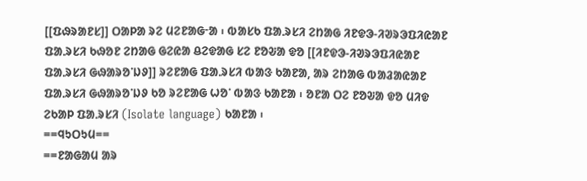[[ᱯᱷᱨᱟᱱᱥ]] ᱛᱟᱞᱟ ᱨᱮ ᱢᱮᱱᱟᱜᱼᱟ ᱾ ᱵᱟᱥᱠ ᱯᱟᱹᱨᱥᱤ ᱮᱴᱟᱜ ᱤᱱᱫᱳ-ᱤᱣᱨᱳᱯᱤᱭᱟᱱ ᱯᱟᱹᱨᱥᱤ ᱠᱷᱚᱱ ᱮᱴᱟᱜ ᱜᱮᱭᱟ ᱪᱮᱫᱟᱜ ᱥᱮ ᱱᱚᱶᱟ ᱫᱚ [[ᱤᱱᱫᱳ-ᱤᱣᱨᱳᱯᱤᱭᱟᱱ ᱯᱟᱹᱨᱥᱤ ᱜᱷᱟᱨᱚᱸᱡᱽ]] ᱨᱮᱱᱟᱜ ᱯᱟᱹᱨᱥᱤ ᱵᱟᱝ ᱠᱟᱱᱟ, ᱟᱨ ᱮᱴᱟᱜ ᱵᱟᱲᱟᱭᱟᱱ ᱯᱟᱹᱨᱥᱤ ᱜᱷᱟᱨᱚᱸᱡᱽ ᱠᱚ ᱨᱮᱱᱟᱜ ᱦᱚᱸ ᱵᱟᱝ ᱠᱟᱱᱟ ᱾ ᱚᱱᱟ ᱛᱮ ᱱᱚᱶᱟ ᱫᱚ ᱢᱤᱫ ᱮᱠᱟᱞ ᱯᱟᱹᱨᱥᱤ (Isolate language) ᱠᱟᱱᱟ ᱾
==ᱧᱩᱛᱩᱢ==
==ᱱᱟᱜᱟᱢ ᱟᱨ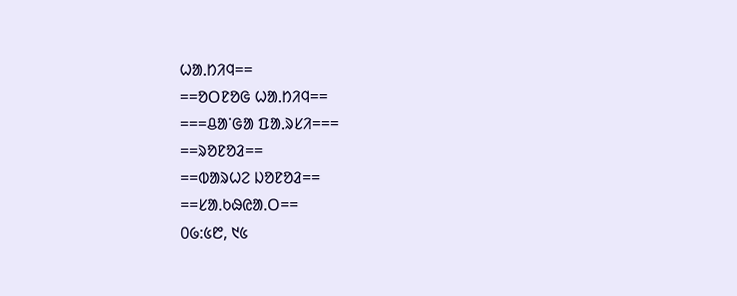ᱦᱟᱹᱴᱤᱧ==
==ᱚᱛᱱᱚᱜ ᱦᱟᱹᱴᱤᱧ==
===ᱪᱟᱸᱜᱟ ᱯᱟᱹᱨᱥᱤ===
==ᱨᱚᱱᱚᱲ==
==ᱵᱟᱨᱦᱮ ᱡᱚᱱᱚᱲ==
==ᱥᱟᱹᱠᱷᱭᱟᱹᱛ==
᱐᱙:᱕᱘, ᱑᱕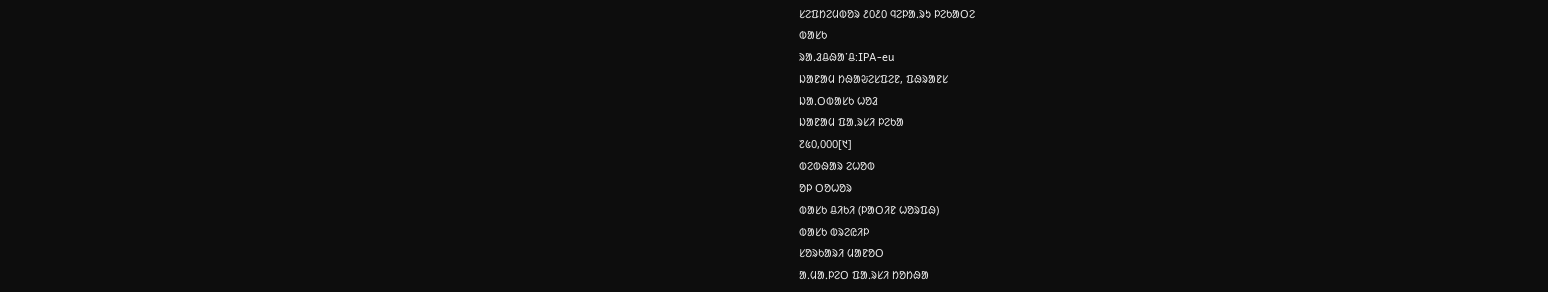ᱥᱮᱯᱴᱮᱢᱵᱚᱨ ᱒᱐᱒᱐ ᱧᱮᱞᱟᱹᱨᱩ ᱞᱮᱠᱟᱛᱮ
ᱵᱟᱥᱠ
ᱨᱟᱹᱲᱪᱷᱟᱸᱪ:IPA-eu
ᱡᱟᱱᱟᱢ ᱴᱷᱟᱶᱮᱥᱯᱮᱱ, ᱯᱷᱨᱟᱱᱥ
ᱡᱟᱹᱛᱵᱟᱥᱠ ᱦᱚᱲ
ᱡᱟᱱᱟᱢ ᱯᱟᱹᱨᱥᱤ ᱞᱮᱠᱟ
᱗᱕᱐,᱐᱐᱐[᱑]
ᱵᱮᱵᱷᱟᱨ ᱮᱦᱚᱵ
ᱚᱞ ᱛᱚᱦᱚᱨ
ᱵᱟᱥᱠ ᱪᱤᱠᱤ (ᱞᱟᱛᱤᱱ ᱦᱚᱨᱯᱷ)
ᱵᱟᱥᱠ ᱵᱨᱮᱭᱤᱞ
ᱥᱚᱨᱠᱟᱨᱤ ᱢᱟᱱᱚᱛ
ᱟᱹᱢᱟᱹᱞᱮᱛ ᱯᱟᱹᱨᱥᱤ ᱴᱚᱴᱷᱟ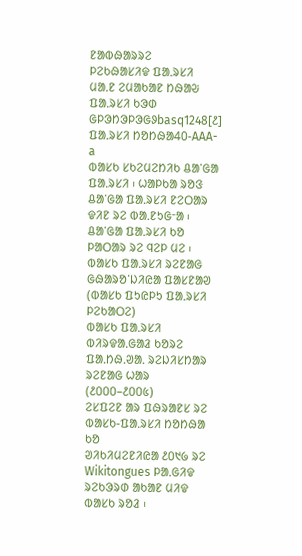ᱱᱟᱵᱷᱟᱨᱨᱮ
ᱞᱮᱠᱷᱟᱥᱤᱫ ᱯᱟᱹᱨᱥᱤ
ᱢᱟᱹᱱ ᱮᱢᱟᱠᱟᱱ ᱴᱷᱟᱶ
ᱯᱟᱹᱨᱥᱤ ᱠᱳᱰ
ᱜᱞᱳᱴᱳᱞᱳᱜᱽbasq1248[᱒]
ᱯᱟᱹᱨᱥᱤ ᱴᱚᱴᱷᱟ40-AAA-a
ᱵᱟᱥᱠ ᱥᱠᱮᱢᱮᱴᱤᱠ ᱪᱟᱸᱜᱟ ᱯᱟᱹᱨᱥᱤ ᱾ ᱦᱟᱞᱠᱟ ᱨᱚᱝ ᱪᱟᱸᱜᱟ ᱯᱟᱹᱨᱥᱤ ᱱᱮᱛᱟᱨ ᱫᱤᱱ ᱨᱮ ᱵᱟᱹᱱᱩᱜᱼᱟ ᱾ ᱪᱟᱸᱜᱟ ᱯᱟᱹᱨᱥᱤ ᱠᱚ ᱞᱟᱛᱟᱨ ᱨᱮ ᱧᱮᱞ ᱢᱮ ᱾
ᱵᱟᱥᱠ ᱯᱟᱹᱨᱥᱤ ᱨᱮᱱᱟᱜ ᱜᱷᱟᱨᱚᱸᱡᱤᱭᱟ ᱯᱟᱥᱱᱟᱣ (ᱵᱟᱥᱠ ᱯᱩᱭᱞᱩ ᱯᱟᱹᱨᱥᱤ ᱞᱮᱠᱟᱛᱮ)
ᱵᱟᱥᱠ ᱯᱟᱹᱨᱥᱤ ᱵᱤᱨᱫᱟᱹᱜᱟᱲ ᱠᱚᱨᱮ ᱯᱟᱹᱴᱷᱹᱣᱟᱹ ᱨᱮᱡᱤᱥᱴᱟᱨ ᱨᱮᱱᱟᱜ ᱦᱟᱨ (᱒᱐᱐᱐–᱒᱐᱐᱕)
ᱮᱥᱯᱮᱱ ᱟᱨ ᱯᱷᱨᱟᱱᱥ ᱨᱮ ᱵᱟᱥᱠ-ᱯᱟᱹᱨᱥᱤ ᱴᱚᱴᱷᱟ ᱠᱚ
ᱣᱤᱠᱤᱢᱮᱱᱤᱭᱟ ᱒᱐᱑᱙ ᱨᱮ Wikitongues ᱞᱟᱹᱜᱤᱫ ᱨᱮᱠᱳᱨᱰ ᱟᱠᱟᱱ ᱢᱤᱫ ᱵᱟᱥᱠ ᱨᱚᱲ ᱾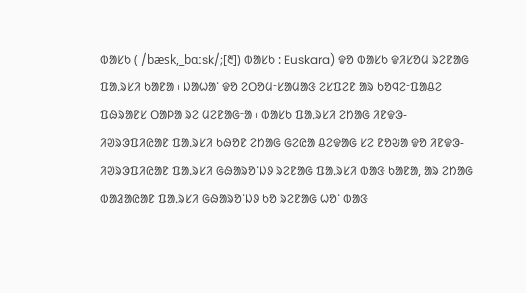ᱵᱟᱥᱠ ( /bæsk,_bɑːsk/;[᱓]) ᱵᱟᱥᱠ : Euskara) ᱫᱚ ᱵᱟᱥᱠ ᱫᱤᱥᱚᱢ ᱨᱮᱱᱟᱜ ᱯᱟᱹᱨᱥᱤ ᱠᱟᱱᱟ ᱾ ᱡᱟᱦᱟᱸ ᱫᱚ ᱮᱛᱚᱢᱼᱥᱟᱢᱟᱝ ᱮᱥᱯᱮᱱ ᱟᱨ ᱠᱚᱧᱮᱼᱯᱟᱪᱮ ᱯᱷᱨᱟᱱᱥ ᱛᱟᱞᱟ ᱨᱮ ᱢᱮᱱᱟᱜᱼᱟ ᱾ ᱵᱟᱥᱠ ᱯᱟᱹᱨᱥᱤ ᱮᱴᱟᱜ ᱤᱱᱫᱳ-ᱤᱣᱨᱳᱯᱤᱭᱟᱱ ᱯᱟᱹᱨᱥᱤ ᱠᱷᱚᱱ ᱮᱴᱟᱜ ᱜᱮᱭᱟ ᱪᱮᱫᱟᱜ ᱥᱮ ᱱᱚᱶᱟ ᱫᱚ ᱤᱱᱫᱳ-ᱤᱣᱨᱳᱯᱤᱭᱟᱱ ᱯᱟᱹᱨᱥᱤ ᱜᱷᱟᱨᱚᱸᱡᱽ ᱨᱮᱱᱟᱜ ᱯᱟᱹᱨᱥᱤ ᱵᱟᱝ ᱠᱟᱱᱟ, ᱟᱨ ᱮᱴᱟᱜ ᱵᱟᱲᱟᱭᱟᱱ ᱯᱟᱹᱨᱥᱤ ᱜᱷᱟᱨᱚᱸᱡᱽ ᱠᱚ ᱨᱮᱱᱟᱜ ᱦᱚᱸ ᱵᱟᱝ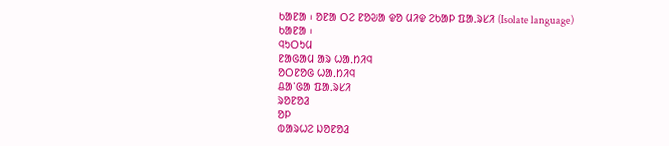ᱠᱟᱱᱟ ᱾ ᱚᱱᱟ ᱛᱮ ᱱᱚᱶᱟ ᱫᱚ ᱢᱤᱫ ᱮᱠᱟᱞ ᱯᱟᱹᱨᱥᱤ (Isolate language) ᱠᱟᱱᱟ ᱾
ᱧᱩᱛᱩᱢ
ᱱᱟᱜᱟᱢ ᱟᱨ ᱦᱟᱹᱴᱤᱧ
ᱚᱛᱱᱚᱜ ᱦᱟᱹᱴᱤᱧ
ᱪᱟᱸᱜᱟ ᱯᱟᱹᱨᱥᱤ
ᱨᱚᱱᱚᱲ
ᱚᱞ
ᱵᱟᱨᱦᱮ ᱡᱚᱱᱚᱲ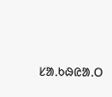ᱥᱟᱹᱠᱷᱭᱟᱹᱛ